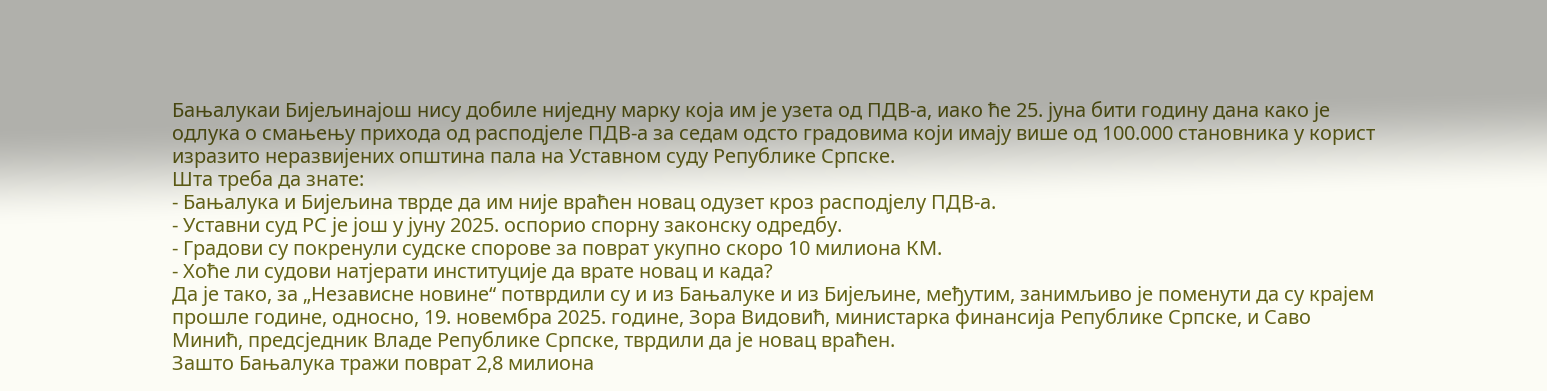Бањалукаи Бијељинајош нису добиле ниједну марку која им је узета од ПДВ-а, иако ће 25. јуна бити годину дана како је одлука о смањењу прихода од расподјеле ПДВ-а за седам одсто градовима који имају више од 100.000 становника у корист изразито неразвијених општина пала на Уставном суду Републике Српске.
Шта треба да знате:
- Бањалука и Бијељина тврде да им није враћен новац одузет кроз расподјелу ПДВ-а.
- Уставни суд РС је још у јуну 2025. оспорио спорну законску одредбу.
- Градови су покренули судске спорове за поврат укупно скоро 10 милиона КМ.
- Хоће ли судови натјерати институције да врате новац и када?
Да је тако, за „Независне новине“ потврдили су и из Бањалуке и из Бијељине, међутим, занимљиво је поменути да су крајем прошле године, односно, 19. новембра 2025. године, Зора Видовић, министарка финансија Републике Српске, и Саво Минић, предсједник Владе Републике Српске, тврдили да је новац враћен.
Зашто Бањалука тражи поврат 2,8 милиона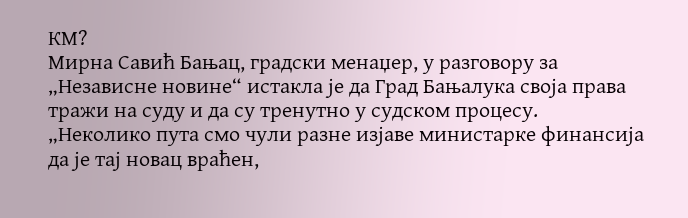КМ?
Мирна Савић Бањац, градски менаџер, у разговору за „Независне новине“ истакла је да Град Бањалука своја права тражи на суду и да су тренутно у судском процесу.
„Неколико пута смо чули разне изјаве министарке финансија да је тај новац враћен,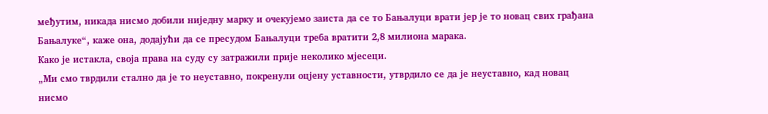међутим, никада нисмо добили ниједну марку и очекујемо заиста да се то Бањалуци врати јер је то новац свих грађана Бањалуке“, каже она, додајући да се пресудом Бањалуци треба вратити 2,8 милиона марака.
Како је истакла, своја права на суду су затражили прије неколико мјесеци.
„Ми смо тврдили стално да је то неуставно, покренули оцјену уставности, утврдило се да је неуставно, кад новац нисмо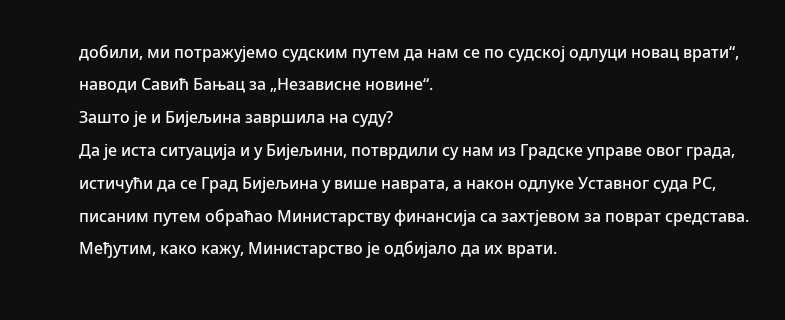добили, ми потражујемо судским путем да нам се по судској одлуци новац врати“, наводи Савић Бањац за „Независне новине“.
Зашто је и Бијељина завршила на суду?
Да је иста ситуација и у Бијељини, потврдили су нам из Градске управе овог града, истичући да се Град Бијељина у више наврата, а након одлуке Уставног суда РС, писаним путем обраћао Министарству финансија са захтјевом за поврат средстава. Међутим, како кажу, Министарство је одбијало да их врати.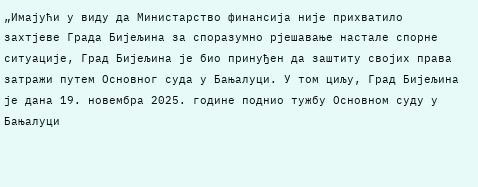„Имајући у виду да Министарство финансија није прихватило захтјеве Града Бијељина за споразумно рјешавање настале спорне ситуације, Град Бијељина је био принуђен да заштиту својих права затражи путем Основног суда у Бањалуци. У том циљу, Град Бијељина је дана 19. новембра 2025. године поднио тужбу Основном суду у Бањалуци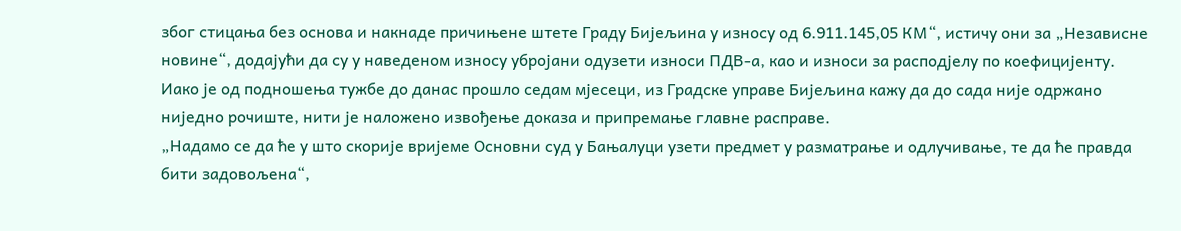због стицања без основа и накнаде причињене штете Граду Бијељина у износу од 6.911.145,05 КМ“, истичу они за „Независне новине“, додајући да су у наведеном износу убројани одузети износи ПДВ-а, као и износи за расподјелу по коефицијенту.
Иако је од подношења тужбе до данас прошло седам мјесеци, из Градске управе Бијељина кажу да до сада није одржано ниједно рочиште, нити је наложено извођење доказа и припремање главне расправе.
„Надамо се да ће у што скорије вријеме Основни суд у Бањалуци узети предмет у разматрање и одлучивање, те да ће правда бити задовољена“,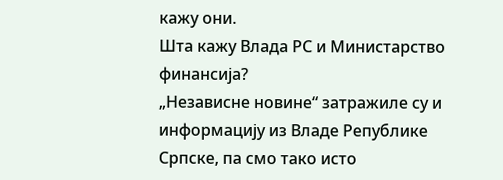кажу они.
Шта кажу Влада РС и Министарство финансија?
„Независне новине“ затражиле су и информацију из Владе Републике Српске, па смо тако исто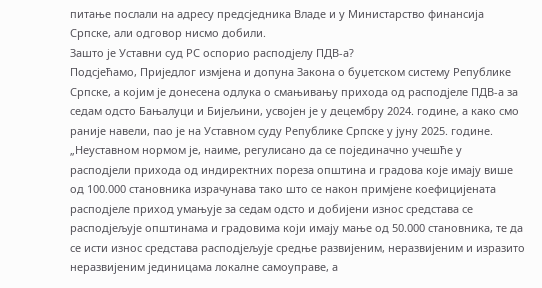питање послали на адресу предсједника Владе и у Министарство финансија Српске, али одговор нисмо добили.
Зашто је Уставни суд РС оспорио расподјелу ПДВ-а?
Подсјећамо, Приједлог измјена и допуна Закона о буџетском систему Републике Српске, а којим је донесена одлука о смањивању прихода од расподјеле ПДВ-а за седам одсто Бањалуци и Бијељини, усвојен је у децембру 2024. године, а како смо раније навели, пао је на Уставном суду Републике Српске у јуну 2025. године.
„Неуставном нормом је, наиме, регулисано да се појединачно учешће у расподјели прихода од индиректних пореза општина и градова које имају више од 100.000 становника израчунава тако што се након примјене коефицијената расподјеле приход умањује за седам одсто и добијени износ средстава се расподјељује општинама и градовима који имају мање од 50.000 становника, те да се исти износ средстава расподјељује средње развијеним, неразвијеним и изразито неразвијеним јединицама локалне самоуправе, а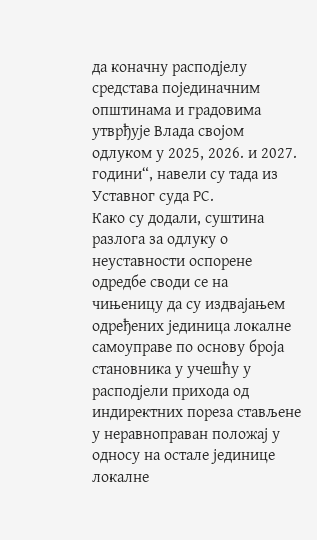да коначну расподјелу средстава појединачним општинама и градовима утврђује Влада својом одлуком у 2025, 2026. и 2027. години“, навели су тада из Уставног суда РС.
Како су додали, суштина разлога за одлуку о неуставности оспорене одредбе своди се на чињеницу да су издвајањем одређених јединица локалне самоуправе по основу броја становника у учешћу у расподјели прихода од индиректних пореза стављене у неравноправан положај у односу на остале јединице локалне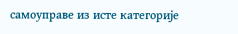самоуправе из исте категорије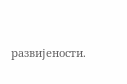развијености.